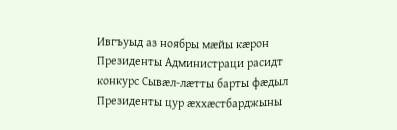Ивгъуыд аз ноябры мæйы кæрон Президенты Администраци расидт конкурс Сывæл-лæтты барты фæдыл Президенты цур æххæстбарджыны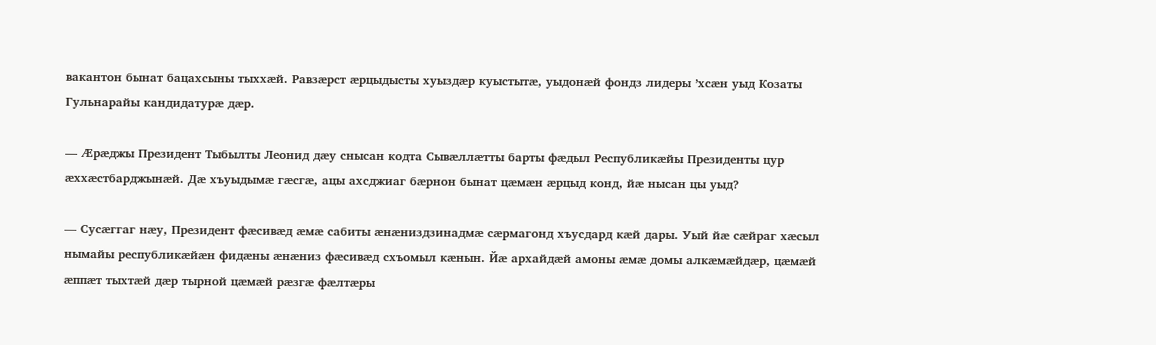вакантон бынат бацахсыны тыххæй. Равзæрст æрцыдысты хуыздæр куыстытæ, уыдонæй фондз лидеры ’хсæн уыд Козаты Гульнарайы кандидатурæ дæр.

— Æрæджы Президент Тыбылты Леонид дæу снысан кодта Сывæллæтты барты фæдыл Республикæйы Президенты цур æххæстбарджынæй. Дæ хъуыдымæ гæсгæ, ацы ахсджиаг бæрнон бынат цæмæн æрцыд конд, йæ нысан цы уыд?

— Сусæггаг нæу, Президент фæсивæд æмæ сабиты æнæниздзинадмæ сæрмагонд хъусдард кæй дары. Уый йæ сæйраг хæсыл нымайы республикæйæн фидæны æнæниз фæсивæд схъомыл кæнын. Йæ архайдæй амоны æмæ домы алкæмæйдæр, цæмæй æппæт тыхтæй дæр тырной цæмæй рæзгæ фæлтæры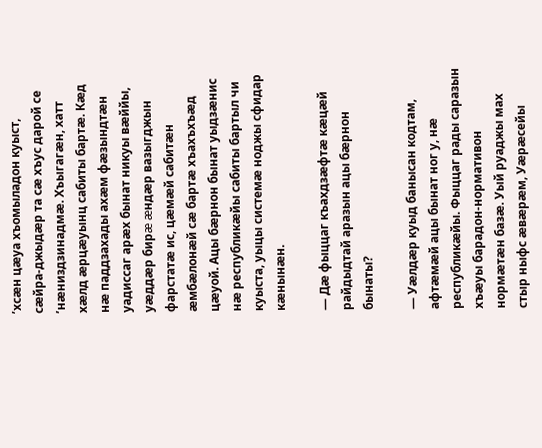’хсæн цæуа хъомыладон куыст, сæйра-джыдæр та сæ хъус дарой се ’нæниздзинадмæ. Хъыгагæн, хатт хæлд æрцæуынц сабиты бартæ. Кæд нæ паддзахады ахæм фæзындтæн уадиссаг арæх бынат никуы вæййы, уæддæр бирæ æндæр вазыгджын фарстатæ ис, цæмæй сабитæн æмбæлонæй сæ бартæ хъахъхъæд цæуой. Ацы бæрнон бынат уыдзæнис нæ республикæйы сабиты бартыл чи куыста, уыцы системæ ноджы сфидар кæнынæн.

— Дæ фыццаг къахдзæфтæ кæцæй райдыдтай аразын ацы бæрнон бынаты?

— Уæлдæр куыд банысан кодтам, афтæмæй ацы бынат ног у, нæ республикæйы. Фыццаг рады саразын хъæуы барадон-нормативон нормæтæн базæ. Уый руаджы мах стыр ныфс æвæрæм, Уæрæсейы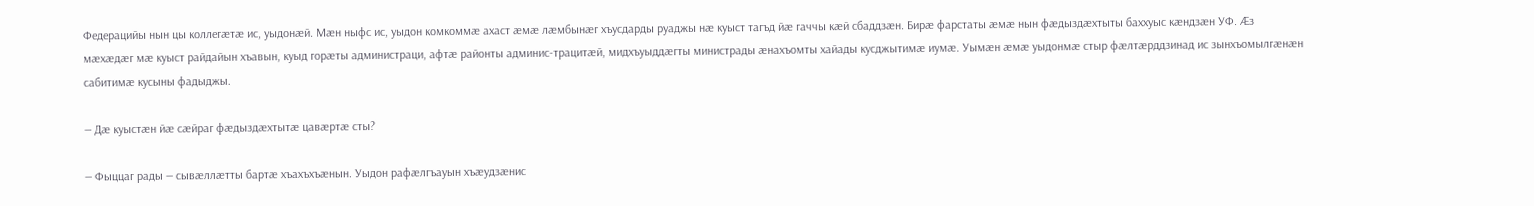Федерацийы нын цы коллегæтæ ис, уыдонæй. Мæн ныфс ис, уыдон комкоммæ ахаст æмæ лæмбынæг хъусдарды руаджы нæ куыст тагъд йæ гаччы кæй сбаддзæн. Бирæ фарстаты æмæ нын фæдыздæхтыты баххуыс кæндзæн УФ. Æз мæхæдæг мæ куыст райдайын хъавын, куыд горæты администраци, афтæ районты админис-трацитæй, мидхъуыддæгты министрады æнахъомты хайады кусджытимæ иумæ. Уымæн æмæ уыдонмæ стыр фæлтæрддзинад ис зынхъомылгæнæн сабитимæ кусыны фадыджы.

— Дæ куыстæн йæ сæйраг фæдыздæхтытæ цавæртæ сты?

— Фыццаг рады — сывæллæтты бартæ хъахъхъæнын. Уыдон рафæлгъауын хъæудзæнис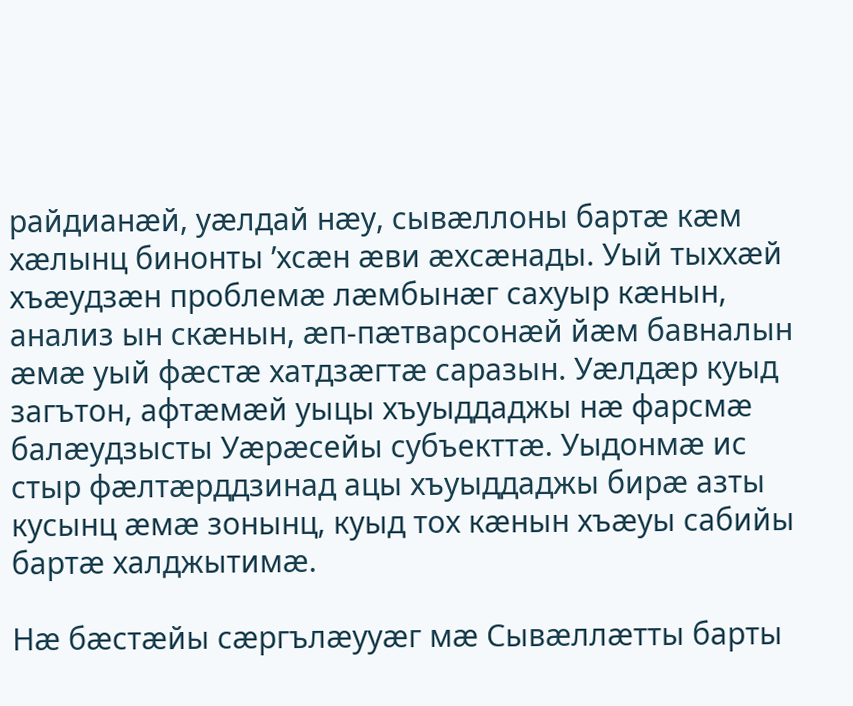райдианæй, уæлдай нæу, сывæллоны бартæ кæм хæлынц бинонты ’хсæн æви æхсæнады. Уый тыххæй хъæудзæн проблемæ лæмбынæг сахуыр кæнын, анализ ын скæнын, æп-пæтварсонæй йæм бавналын æмæ уый фæстæ хатдзæгтæ саразын. Уæлдæр куыд загътон, афтæмæй уыцы хъуыддаджы нæ фарсмæ балæудзысты Уæрæсейы субъекттæ. Уыдонмæ ис стыр фæлтæрддзинад ацы хъуыддаджы бирæ азты кусынц æмæ зонынц, куыд тох кæнын хъæуы сабийы бартæ халджытимæ.

Нæ бæстæйы сæргълæууæг мæ Сывæллæтты барты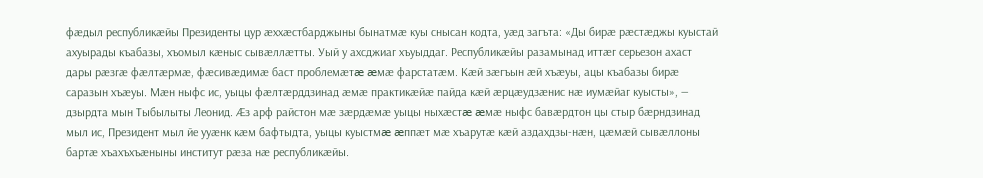фæдыл республикæйы Президенты цур æххæстбарджыны бынатмæ куы снысан кодта, уæд загъта: «Ды бирæ рæстæджы куыстай ахуырады къабазы, хъомыл кæныс сывæллæтты. Уый у ахсджиаг хъуыддаг. Республикæйы разамынад иттæг серьезон ахаст дары рæзгæ фæлтæрмæ, фæсивæдимæ баст проблемæтæ æмæ фарстатæм. Кæй зæгъын æй хъæуы, ацы къабазы бирæ саразын хъæуы. Мæн ныфс ис, уыцы фæлтæрддзинад æмæ практикæйæ пайда кæй æрцæудзæнис нæ иумæйаг куысты», — дзырдта мын Тыбылыты Леонид. Æз арф райстон мæ зæрдæмæ уыцы ныхæстæ æмæ ныфс бавæрдтон цы стыр бæрндзинад мыл ис, Президент мыл йе ууæнк кæм бафтыдта, уыцы куыстмæ æппæт мæ хъарутæ кæй аздахдзы-нæн, цæмæй сывæллоны бартæ хъахъхъæныны институт рæза нæ республикæйы.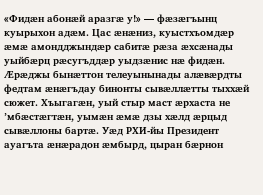«Фидæн абонæй аразгæ у!» — фæзæгъынц куырыхон адæм. Цас æнæниз, куыстхъомдæр æмæ амондджындæр сабитæ рæза æхсæнады уыйбæрц рæсугъддæр уыдзæнис нæ фидæн. Æрæджы бынæттон телеуынынады алæвæрдты федтам æнæгъдау бинонты сывæллæтты тыххæй сюжет. Хъыгагæн, уый стыр маст æрхаста не ’мбæстæгтæн, уымæн æмæ дзы хæлд æрцыд сывæллоны бартæ. Уæд РХИ-йы Президент ауагъта æнæрадон æмбырд, цыран бæрнон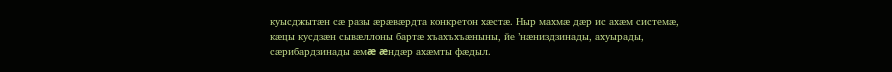куысджытæн сæ разы æрæвæрдта конкретон хæстæ. Ныр махмæ дæр ис ахæм системæ, кæцы кусдзæн сывæллоны бартæ хъахъхъæныны, йе ’нæниздзинады, ахуырады, сæрибардзинады æмæ æндæр ахæмты фæдыл.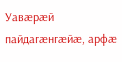Уавæрæй пайдагæнгæйæ, арфæ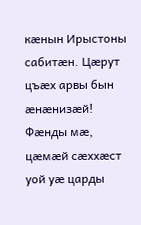кæнын Ирыстоны сабитæн. Цæрут цъæх арвы бын æнæнизæй! Фæнды мæ, цæмæй сæххæст уой уæ царды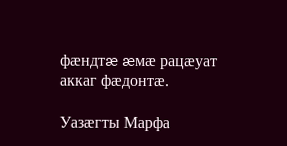фæндтæ æмæ рацæуат аккаг фæдонтæ.

Уазæгты Марфа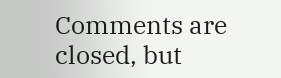Comments are closed, but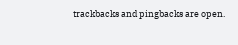trackbacks and pingbacks are open.